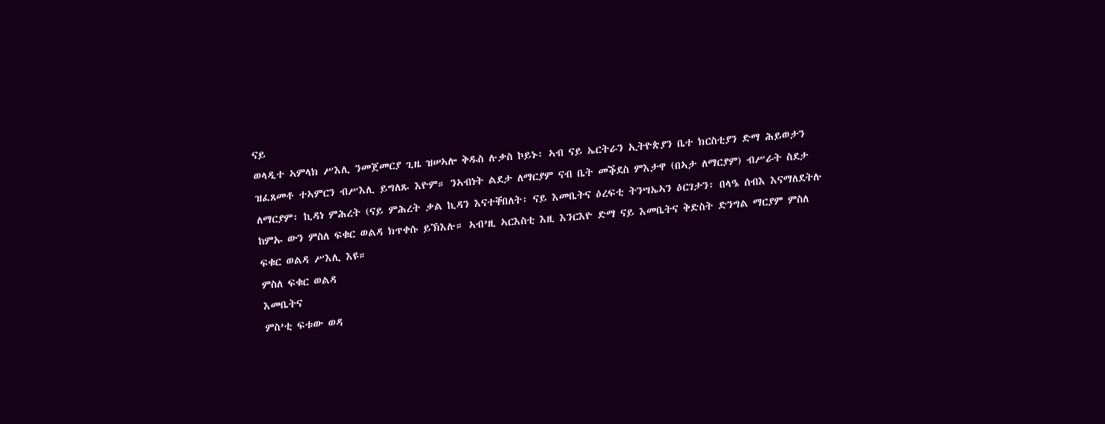ናይ
ወላዲተ ኣምላክ ሥእሊ ንመጀመርያ ጊዜ ዝሠኣሎ ቅዱስ ሉቃስ ኮይኑ፡ ኣብ ናይ ኤርትራን ኢትዮጵያን ቤተ ክርስቲያን ድማ ሕይወታን
ዝፈጸመቶ ተኣምርን ብሥእሊ ይግለጹ እዮም። ንኣብነት ልደታ ለማርያም ናብ ቤት መቕደስ ምእታዋ (በኣታ ለማርያም) ብሥራት ስደታ
ለማርያም፡ ኪዳነ ምሕረት (ናይ ምሕረት ቃል ኪዳን እናተቐበለት፡ ናይ እመቤትና ዕረፍቲ ትንሣኤኣን ዕርገታን፡ በላዔ ሰብእ እናማለደትሉ
ከምኡ ውን ምስለ ፍቁር ወልዳ ክጥቀሱ ይኽእሉ። ኣብ’ዚ ኣርእስቲ እዚ እንርእዮ ድማ ናይ እመቤትና ቅድስት ድንግል ማርያም ምስለ
ፍቁር ወልዳ ሥእሊ እዩ።
ምስለ ፍቁር ወልዳ
እመቤትና
ምስ’ቲ ፍቱው ወዳ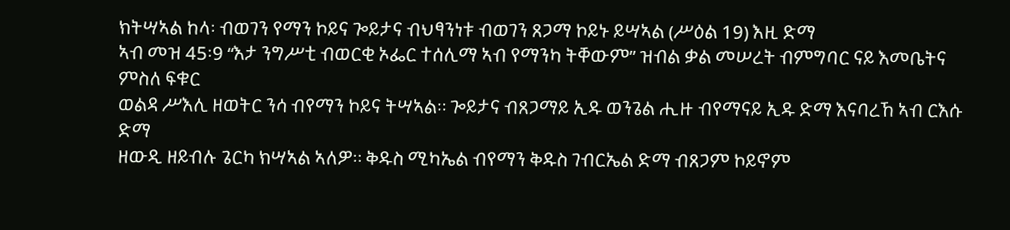ክትሣኣል ከላ፡ ብወገን የማን ኮይና ጐይታና ብህፃንነቱ ብወገን ጸጋማ ኮይኑ ይሣኣል (ሥዕል 19) እዚ ድማ
ኣብ መዝ 45፡9 “እታ ንግሥቲ ብወርቂ ኦፌር ተሰሊማ ኣብ የማንካ ትቐውም” ዝብል ቃል መሠረት ብምግባር ናይ እመቤትና ምስለ ፍቁር
ወልዳ ሥእሊ ዘወትር ንሳ ብየማን ኮይና ትሣኣል። ጐይታና ብጸጋማይ ኢዱ ወንጌል ሒዙ ብየማናይ ኢዱ ድማ እናባረኸ ኣብ ርእሱ ድማ
ዘውዲ ዘይብሉ ጌርካ ክሣኣል ኣለዎ። ቅዱስ ሚካኤል ብየማን ቅዱስ ገብርኤል ድማ ብጸጋም ኮይኖም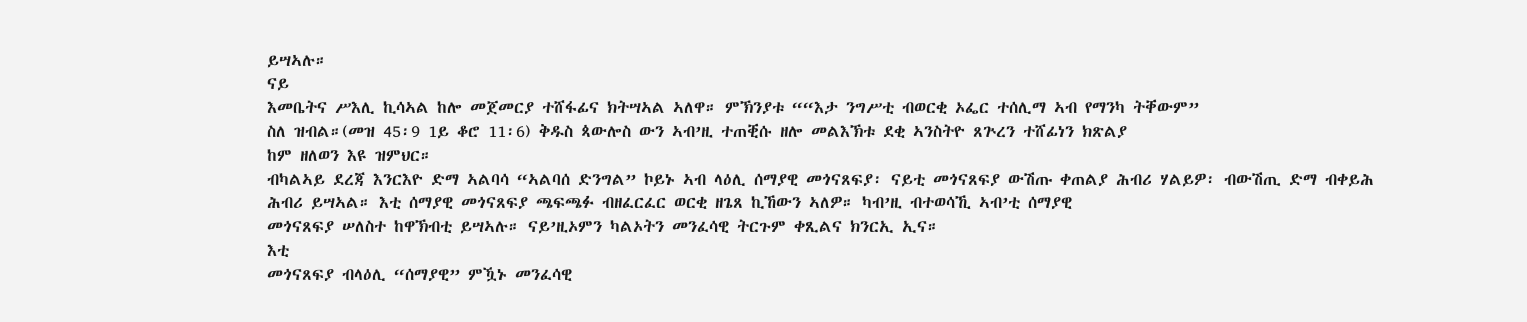ይሣኣሉ።
ናይ
እመቤትና ሥእሊ ኪሳኣል ከሎ መጀመርያ ተሸፋፊና ክትሣኣል ኣለዋ። ምኽንያቱ ““እታ ንግሥቲ ብወርቂ ኦፌር ተሰሊማ ኣብ የማንካ ትቐውም”
ስለ ዝብል።(መዝ 45፡9 1ይ ቆሮ 11፡6) ቅዱስ ጳውሎስ ውን ኣብ’ዚ ተጠቒሱ ዘሎ መልእኽቱ ደቂ ኣንስትዮ ጸጕረን ተሸፊነን ክጽልያ
ከም ዘለወን እዩ ዝምህር።
ብካልኣይ ደረጃ እንርእዮ ድማ ኣልባሳ “ኣልባሰ ድንግል” ኮይኑ ኣብ ላዕሊ ሰማያዊ መጎናጸፍያ፡ ናይቲ መጎናጸፍያ ውሽጡ ቀጠልያ ሕብሪ ሃልይዎ፡ ብውሽጢ ድማ ብቀይሕ ሕብሪ ይሣኣል። እቲ ሰማያዊ መጎናጸፍያ ጫፍጫፉ ብዘፈርፈር ወርቂ ዘጌጸ ኪኸውን ኣለዎ። ካብ’ዚ ብተወሳኺ ኣብ’ቲ ሰማያዊ
መጎናጸፍያ ሠለስተ ከዋኽብቲ ይሣኣሉ። ናይ’ዚኦምን ካልኦትን መንፈሳዊ ትርጉም ቀጺልና ክንርኢ ኢና።
እቲ
መጎናጸፍያ ብላዕሊ “ሰማያዊ” ምዃኑ መንፈሳዊ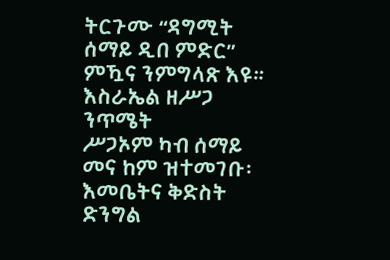ትርጉሙ “ዳግሚት ሰማይ ዲበ ምድር” ምዃና ንምግላጽ እዩ። እስራኤል ዘሥጋ ንጥሜት
ሥጋኦም ካብ ሰማይ መና ከም ዝተመገቡ፡ እመቤትና ቅድስት ድንግል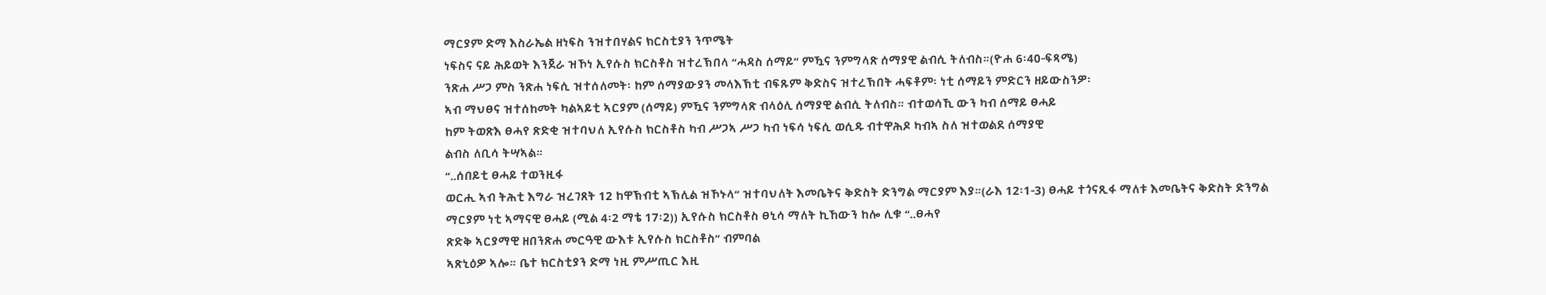ማርያም ድማ እስራኤል ዘነፍስ ንዝተበሃልና ክርስቲያን ንጥሜት
ነፍስና ናይ ሕይወት እንጀራ ዝኾነ ኢየሱስ ክርስቶስ ዝተረኽበላ “ሓዳስ ሰማይ” ምዃና ንምግላጽ ሰማያዊ ልብሲ ትለብስ።(ዮሐ 6፡40-ፍጻሜ)
ንጽሐ ሥጋ ምስ ንጽሐ ነፍሲ ዝተሰለመት፡ ከም ሰማያውያን መላእኽቲ ብፍጹም ቅድስና ዝተረኽበት ሓፍቶም፡ ነቲ ሰማይን ምድርን ዘይውስንዎ፡
ኣብ ማህፀና ዝተሰከመት ካልኣይቲ ኣርያም (ሰማይ) ምዃና ንምግላጽ ብላዕሊ ሰማያዊ ልብሲ ትለብስ። ብተወሳኺ ውን ካብ ሰማይ ፀሓይ
ከም ትወጽእ ፀሓየ ጽድቂ ዝተባህለ ኢየሱስ ክርስቶስ ካብ ሥጋኣ ሥጋ ካብ ነፍሳ ነፍሲ ወሲዱ ብተዋሕዶ ካብኣ ስለ ዝተወልደ ሰማያዊ
ልብስ ለቢሳ ትሣኣል።
“..ሰበይቲ ፀሓይ ተወንዚፋ
ወርሒ ኣብ ትሕቲ እግራ ዝረገጸት 12 ከዋኽብቲ ኣኽሊል ዝኾኑላ” ዝተባህለት እመቤትና ቅድስት ድንግል ማርያም እያ።(ራእ 12፡1-3) ፀሓይ ተጎናጺፋ ማለቱ እመቤትና ቅድስት ድንግል
ማርያም ነቲ ኣማናዊ ፀሓይ (ሚል 4፡2 ማቴ 17፡2)) ኢየሱስ ክርስቶስ ፀኒሳ ማለት ኪኸውን ከሎ ሊቁ “..ፀሓየ
ጽድቅ ኣርያማዊ ዘበንጽሐ መርዓዊ ውእቱ ኢየሱስ ክርስቶስ” ብምባል
ኣጽኒዕዎ ኣሎ። ቤተ ክርስቲያን ድማ ነዚ ምሥጢር እዚ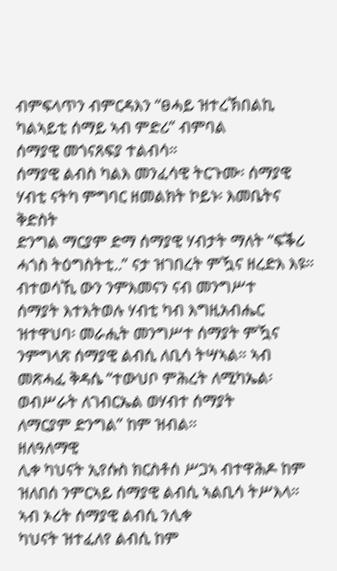ብምፍላጥን ብምርዳእን “ፀሓይ ዝተረኽበልኪ ካልኣይቲ ሰማይ ኣብ ምድሪ” ብምባል
ሰማያዊ መጎናጸፍያ ተልብሳ።
ሰማያዊ ልብስ ካልእ መንፈሳዊ ትርጉሙ፡ ሰማያዊ ሃብቲ ናትካ ምግባር ዘመልክት ኮይኑ፡ እመቤትና ቅድስት
ድንግል ማርያም ድማ ሰማያዊ ሃብታት ማለት “ፍቕሪ ሓጎስ ትዕግስትቲ..” ናታ ዝገበረት ምዃና ዘረድእ እዩ።
ብተወሳኺ ውን ንምእመናን ናብ መንግሥተ
ሰማያት እተእትወሉ ሃብቲ ካብ እግዚአብሔር ዝተዋህባ፡ መራሒት መንግሥተ ሰማያት ምዃና ንምግላጽ ሰማያዊ ልብሲ ለቢሳ ትሣኣል። ኣብ
መጽሓፈ ቅዳሴ “ተውህቦ ምሕረት ለሚካኤል፡ ወብሥራት ለገብርኤል ወሃብተ ሰማያት
ለማርያም ድንግል” ከም ዝብል።
ዘለዓለማዊ
ሊቀ ካህናት ኢየሱስ ክርስቶሰ ሥጋኣ ብተዋሕዶ ከም ዝለበሰ ንምርኣይ ሰማያዊ ልብሲ ኣልቢሳ ትሥእላ። ኣብ ኦሪት ሰማያዊ ልብሲ ንሊቀ
ካህናት ዝተፈለየ ልብሲ ከም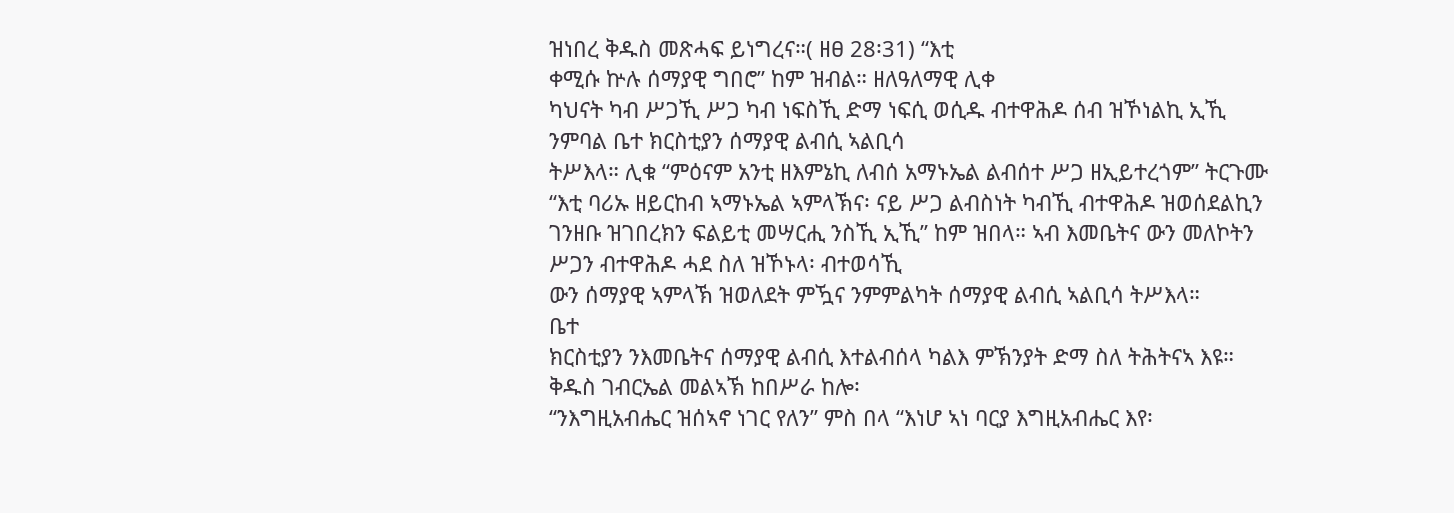ዝነበረ ቅዱስ መጽሓፍ ይነግረና።( ዘፀ 28፡31) “እቲ
ቀሚሱ ኵሉ ሰማያዊ ግበሮ” ከም ዝብል። ዘለዓለማዊ ሊቀ
ካህናት ካብ ሥጋኺ ሥጋ ካብ ነፍስኺ ድማ ነፍሲ ወሲዱ ብተዋሕዶ ሰብ ዝኾነልኪ ኢኺ ንምባል ቤተ ክርስቲያን ሰማያዊ ልብሲ ኣልቢሳ
ትሥእላ። ሊቁ “ምዕናም አንቲ ዘእምኔኪ ለብሰ አማኑኤል ልብሰተ ሥጋ ዘኢይተረጎም” ትርጉሙ “እቲ ባሪኡ ዘይርከብ ኣማኑኤል ኣምላኽና፡ ናይ ሥጋ ልብስነት ካብኺ ብተዋሕዶ ዝወሰደልኪን
ገንዘቡ ዝገበረክን ፍልይቲ መሣርሒ ንስኺ ኢኺ” ከም ዝበላ። ኣብ እመቤትና ውን መለኮትን ሥጋን ብተዋሕዶ ሓደ ስለ ዝኾኑላ፡ ብተወሳኺ
ውን ሰማያዊ ኣምላኽ ዝወለደት ምዃና ንምምልካት ሰማያዊ ልብሲ ኣልቢሳ ትሥእላ።
ቤተ
ክርስቲያን ንእመቤትና ሰማያዊ ልብሲ እተልብሰላ ካልእ ምኽንያት ድማ ስለ ትሕትናኣ እዩ። ቅዱስ ገብርኤል መልኣኽ ከበሥራ ከሎ፡
“ንእግዚአብሔር ዝሰኣኖ ነገር የለን” ምስ በላ “እነሆ ኣነ ባርያ እግዚአብሔር እየ፡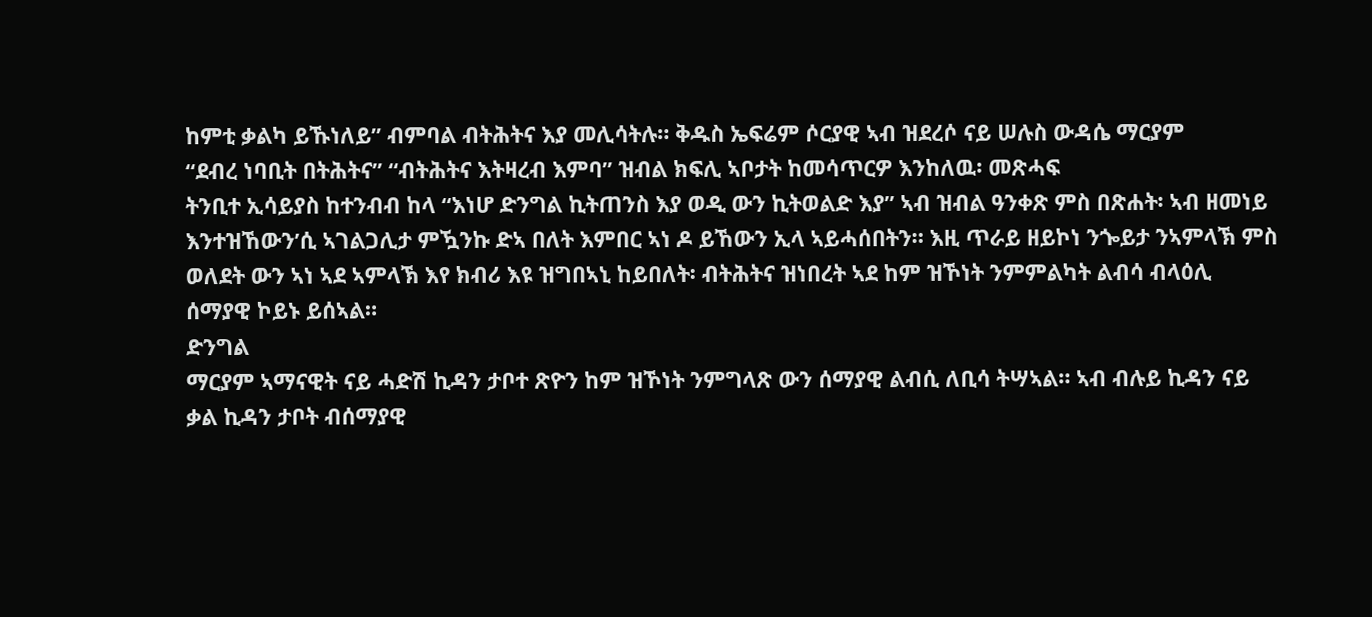ከምቲ ቃልካ ይኹነለይ” ብምባል ብትሕትና እያ መሊሳትሉ። ቅዱስ ኤፍሬም ሶርያዊ ኣብ ዝደረሶ ናይ ሠሉስ ውዳሴ ማርያም
“ደብረ ነባቢት በትሕትና” “ብትሕትና እትዛረብ እምባ” ዝብል ክፍሊ ኣቦታት ከመሳጥርዎ እንከለዉ፡ መጽሓፍ
ትንቢተ ኢሳይያስ ከተንብብ ከላ “እነሆ ድንግል ኪትጠንስ እያ ወዲ ውን ኪትወልድ እያ” ኣብ ዝብል ዓንቀጽ ምስ በጽሐት፡ ኣብ ዘመነይ
እንተዝኸውን’ሲ ኣገልጋሊታ ምዃንኩ ድኣ በለት እምበር ኣነ ዶ ይኸውን ኢላ ኣይሓሰበትን። እዚ ጥራይ ዘይኮነ ንጐይታ ንኣምላኽ ምስ
ወለደት ውን ኣነ ኣደ ኣምላኽ እየ ክብሪ እዩ ዝግበኣኒ ከይበለት፡ ብትሕትና ዝነበረት ኣደ ከም ዝኾነት ንምምልካት ልብሳ ብላዕሊ
ሰማያዊ ኮይኑ ይሰኣል።
ድንግል
ማርያም ኣማናዊት ናይ ሓድሽ ኪዳን ታቦተ ጽዮን ከም ዝኾነት ንምግላጽ ውን ሰማያዊ ልብሲ ለቢሳ ትሣኣል። ኣብ ብሉይ ኪዳን ናይ
ቃል ኪዳን ታቦት ብሰማያዊ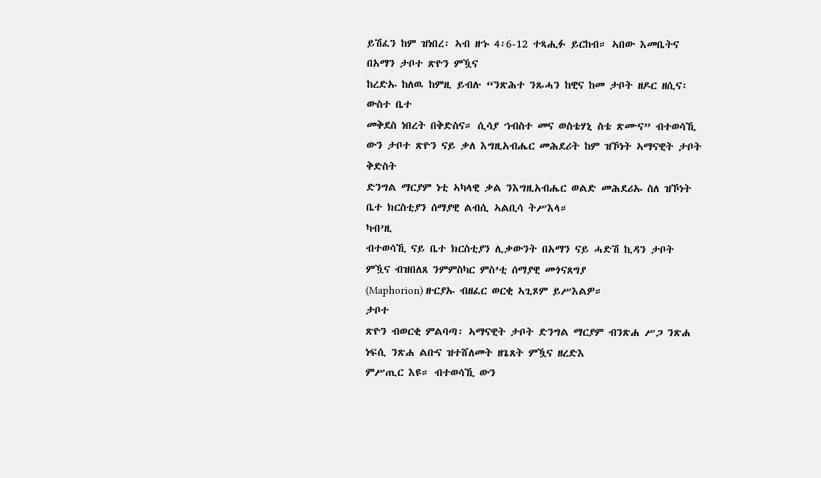ይሽፈን ከም ዝነበረ፡ ኣብ ዘኁ 4፡6-12 ተጻሒፉ ይርከብ። ኣበው እመቤትና በአማን ታቦተ ጽዮን ምዃና
ከረድኡ ከለዉ ከምዚ ይብሉ “ንጽሕተ ንጹሓን ከዊና ከመ ታቦት ዘዶር ዘሲና፡ ውስተ ቤተ
መቅደስ ነበረት በቅድስና። ሲሳያ ኀብስተ መና ወስቴሃኒ ስቴ ጽሙና” ብተወሳኺ ውን ታቦተ ጽዮን ናይ ቃለ እግዚአብሔር መሕደሪት ከም ዝኾነት ኣማናዊት ታቦት ቅድስት
ድንግል ማርያም ነቲ ኣካላዊ ቃል ንእግዚአብሔር ወልድ መሕደሪኡ ስለ ዝኾነት ቤተ ክርስቲያን ሰማያዊ ልብሲ ኣልቢሳ ትሥእላ።
ካብ’ዚ
ብተወሳኺ ናይ ቤተ ክርስቲያን ሊቃውንት በአማን ናይ ሓድሽ ኪዳን ታቦት ምዃና ብዝበለጸ ንምምስካር ምስ’ቲ ሰማያዊ መጎናጸግያ
(Maphorion) ዙርያኡ ብዘፈር ወርቂ ኣጊጾም ይሥእልዎ።
ታቦተ
ጽዮን ብወርቂ ምልባጣ፡ ኣማናዊት ታቦት ድንግል ማርያም ብንጽሐ ሥጋ ንጽሐ ነፍሲ ንጽሐ ልቡና ዝተሸለመት ዘጌጸት ምዃና ዘረድእ
ምሥጢር እዩ። ብተወሳኺ ውን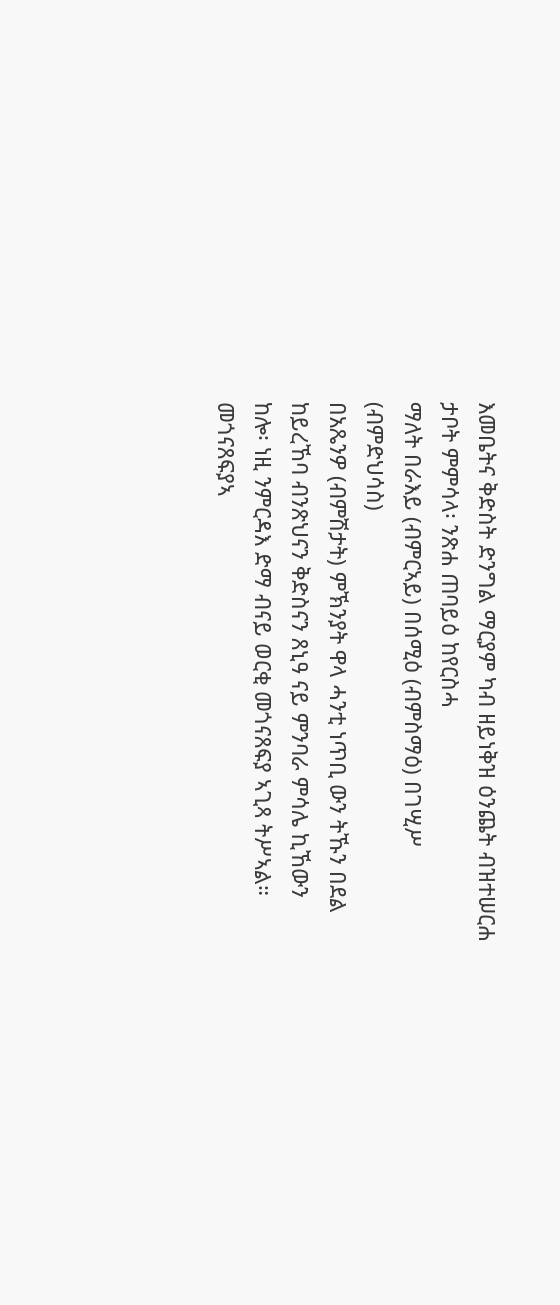እመቤትና ቅድስት ድንግል ማርያም ካብ ዘይነቅዝ ዕንጨት ብዝተሠርሐ ታቦት ምምሳላ፡ ንጽሐ ጠባይዕ ከየርስሓ
ማለት በራእይ (ብምርኣይ) በሰሚዕ (ብምስማዕ) በገሢሥ (ብምድህሳስ)
በአጼንዎ (ብምሽታት) ምኽንያት ዋላ ሓንቲ ነጥቢ ውን ትኹን በደል ከይረኸባ ብንጽህናን ቅድስናን ጸኒዓ ናይ ምንባራ ምሳሌ ኪኸውን
ከሎ፡ ነዚ ንምርዳእ ድማ ብናይ ወርቂ መጎናጸፍያ ኣጊጻ ትሥኣል።
መጎናጸፍያኣ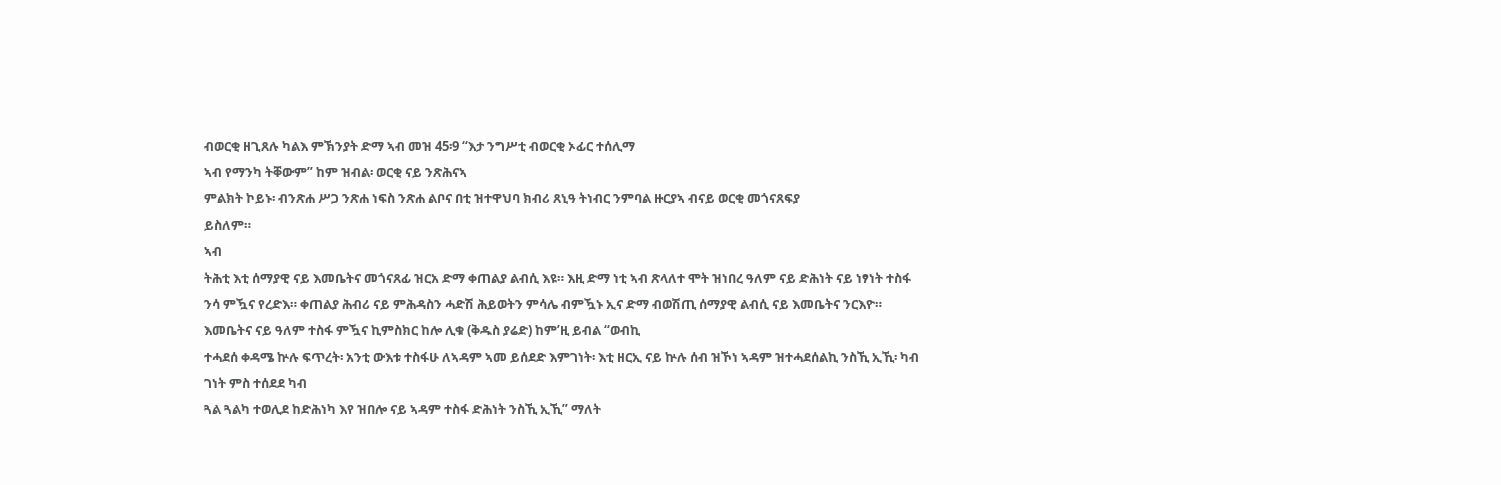ብወርቂ ዘጊጸሉ ካልእ ምኽንያት ድማ ኣብ መዝ 45፡9 “እታ ንግሥቲ ብወርቂ ኦፊር ተሰሊማ
ኣብ የማንካ ትቐውም” ከም ዝብል፡ ወርቂ ናይ ንጽሕናኣ
ምልክት ኮይኑ፡ ብንጽሐ ሥጋ ንጽሐ ነፍስ ንጽሐ ልቦና በቲ ዝተዋህባ ክብሪ ጸኒዓ ትነብር ንምባል ዙርያኣ ብናይ ወርቂ መጎናጸፍያ
ይስለም።
ኣብ
ትሕቲ እቲ ሰማያዊ ናይ እመቤትና መጎናጸፊ ዝርአ ድማ ቀጠልያ ልብሲ እዩ። እዚ ድማ ነቲ ኣብ ጽላለተ ሞት ዝነበረ ዓለም ናይ ድሕነት ናይ ነፃነት ተስፋ
ንሳ ምዃና የረድእ። ቀጠልያ ሕብሪ ናይ ምሕዳስን ሓድሽ ሕይወትን ምሳሌ ብምዃኑ ኢና ድማ ብወሽጢ ሰማያዊ ልብሲ ናይ እመቤትና ንርእዮ።
እመቤትና ናይ ዓለም ተስፋ ምዃና ኪምስክር ከሎ ሊቁ (ቅዱስ ያሬድ) ከም’ዚ ይብል “ወብኪ
ተሓደሰ ቀዳሜ ኵሉ ፍጥረት፡ አንቲ ውእቱ ተስፋሁ ለኣዳም ኣመ ይሰደድ እምገነት፡ እቲ ዘርኢ ናይ ኵሉ ሰብ ዝኾነ ኣዳም ዝተሓደሰልኪ ንስኺ ኢኺ፡ ካብ ገነት ምስ ተሰደደ ካብ
ጓል ጓልካ ተወሊደ ከድሕነካ እየ ዝበሎ ናይ ኣዳም ተስፋ ድሕነት ንስኺ ኢኺ” ማለት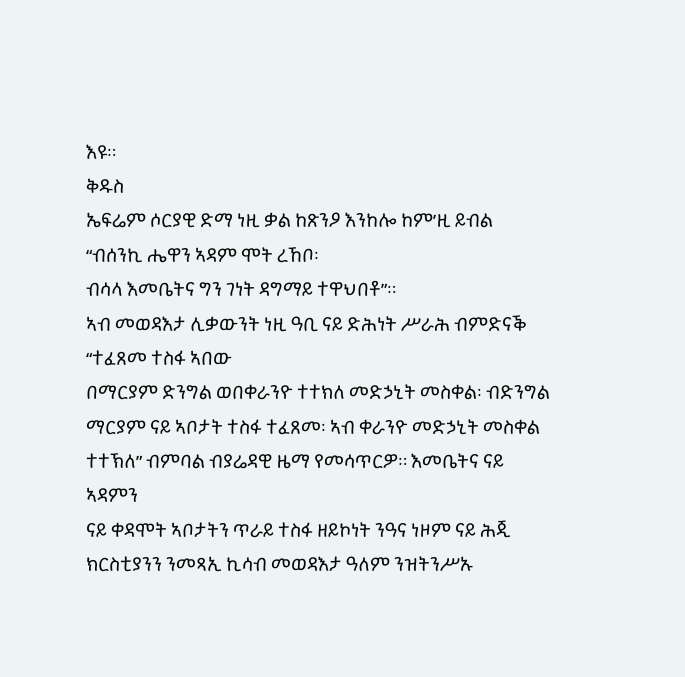እዩ።
ቅዱስ
ኤፍሬም ሶርያዊ ድማ ነዚ ቃል ከጽንዖ እንከሎ ከም’ዚ ይብል “ብሰንኪ ሔዋን ኣዳም ሞት ረኸቦ፡
ብሳላ እመቤትና ግን ገነት ዳግማይ ተዋህበቶ”።
ኣብ መወዳእታ ሊቃውንት ነዚ ዓቢ ናይ ድሕነት ሥራሕ ብምድናቕ “ተፈጸመ ተስፋ ኣበው
በማርያም ድንግል ወበቀራንዮ ተተክለ መድኃኒት መስቀል፡ ብድንግል
ማርያም ናይ ኣቦታት ተስፋ ተፈጸመ፡ ኣብ ቀራንዮ መድኃኒት መስቀል ተተኽለ” ብምባል ብያሬዳዊ ዜማ የመሳጥርዎ። እመቤትና ናይ ኣዳምን
ናይ ቀዳሞት ኣቦታትን ጥራይ ተስፋ ዘይኮነት ንዓና ነዞም ናይ ሕጂ ክርስቲያንን ንመጻኢ ኪሳብ መወዳእታ ዓለም ንዝትንሥኡ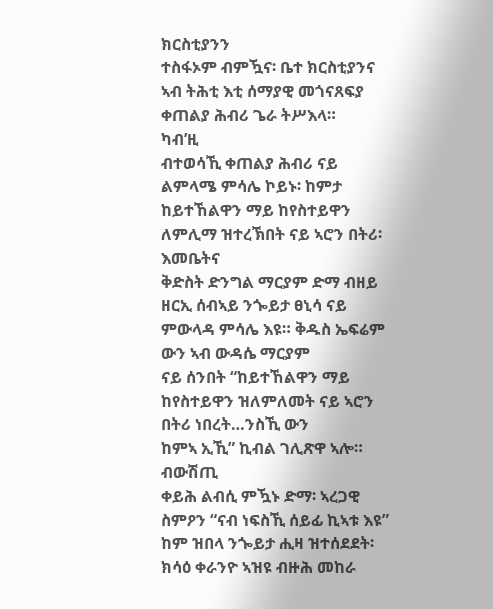ክርስቲያንን
ተስፋኦም ብምዃና፡ ቤተ ክርስቲያንና ኣብ ትሕቲ እቲ ሰማያዊ መጎናጸፍያ ቀጠልያ ሕብሪ ጌራ ትሥእላ።
ካብ’ዚ
ብተወሳኺ ቀጠልያ ሕብሪ ናይ ልምላሜ ምሳሌ ኮይኑ፡ ከምታ ከይተኸልዋን ማይ ከየስተይዋን ለምሊማ ዝተረኽበት ናይ ኣሮን በትሪ፡ እመቤትና
ቅድስት ድንግል ማርያም ድማ ብዘይ ዘርኢ ሰብኣይ ንጐይታ ፀኒሳ ናይ ምውላዳ ምሳሌ እዩ። ቅዱስ ኤፍሬም ውን ኣብ ውዳሴ ማርያም
ናይ ሰንበት “ከይተኸልዋን ማይ ከየስተይዋን ዝለምለመት ናይ ኣሮን በትሪ ነበረት…ንስኺ ውን
ከምኣ ኢኺ” ኪብል ገሊጽዋ ኣሎ።
ብውሽጢ
ቀይሕ ልብሲ ምዃኑ ድማ፡ ኣረጋዊ
ስምዖን “ናብ ነፍስኺ ሰይፊ ኪኣቱ እዩ” ከም ዝበላ ንጐይታ ሒዛ ዝተሰደደት፡ ክሳዕ ቀራንዮ ኣዝዩ ብዙሕ መከራ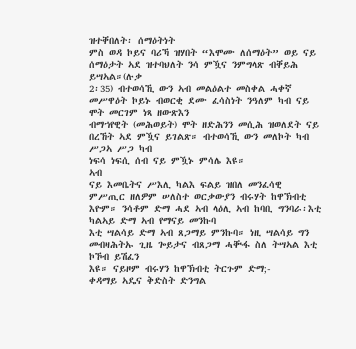ዝተቐበለት፡ ሰማዕትነት
ምስ ወዳ ኮይና ባሪኻ ዝሃበት “እሞሙ ለሰማዕት” ወይ ናይ ሰማዕታት ኣደ ዝተባህለት ንሳ ምዃና ንምግላጽ ብቐይሕ ይሣኣል።(ሉቃ
2፡35) ብተወሳኺ ውን ኣብ መልዕልተ መስቀል ሓቀኛ መሥዋዕት ኮይኑ ብወርቂ ደሙ ፈሳስነት ንዓለም ካብ ናይ ሞት መርገም ነጻ ዘውጽእን
ብማኀየዊት (መሕወይት) ሞት ዘድሕንን መሲሕ ዝወለደት ናይ በረኸት ኣደ ምዃና ይገልጽ። ብተወሳኺ ውን መለኮት ካብ ሥጋኣ ሥጋ ካብ
ነፍሳ ነፍሲ ሰብ ናይ ምዃኑ ምሳሌ እዩ።
ኣብ
ናይ እመቤትና ሥእሊ ካልእ ፍልይ ዝበለ መንፈሳዊ ምሥጢር ዘለዎም ሠለስተ ወርቃውያን ብሩሃት ከዋኽብቲ እዮም። ንሳቶም ድማ ሓደ ኣብ ላዕሊ ኣብ ከባቢ ግንባራ፡እቲ ካልኣይ ድማ ኣብ የማናይ መንኩባ
እቲ ሣልሳይ ድማ ኣብ ጸጋማይ ምንኩባ። ነዚ ሣልሳይ ግን መብዛሕትኡ ጊዜ ጐይታና ብጸጋማ ሓቚፋ ስለ ትሣኣል እቲ ኮኾብ ይሽፈን
እዩ። ናይዞም ብሩሃን ከዋኽብቲ ትርጉም ድማ;-
ቀዳማይ ኣዴና ቅድስት ድንግል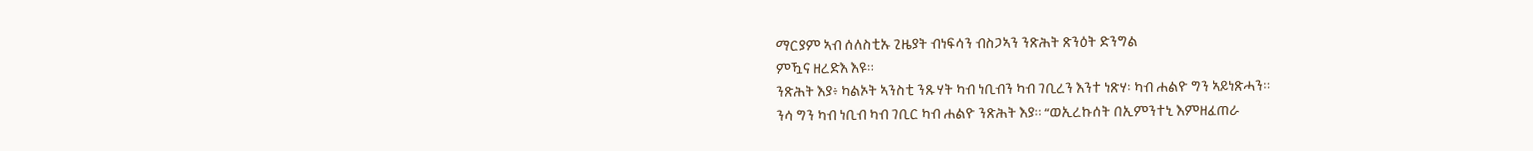ማርያም ኣብ ሰለስቲኡ ጊዜያት ብነፍሳን ብስጋኣን ንጽሕት ጽንዕት ድንግል
ምዃና ዘረድእ እዩ።
ንጽሕት እያ፥ ካልኦት ኣንስቲ ንጹሃት ካብ ነቢብን ካብ ገቢረን እንተ ነጽሃ፡ ካብ ሐልዮ ግን ኣይነጽሓን።
ንሳ ግን ካብ ነቢብ ካብ ገቢር ካብ ሐልዮ ንጽሕት እያ። “ወኢረኩሰት በኢምንተኒ እምዘፈጠራ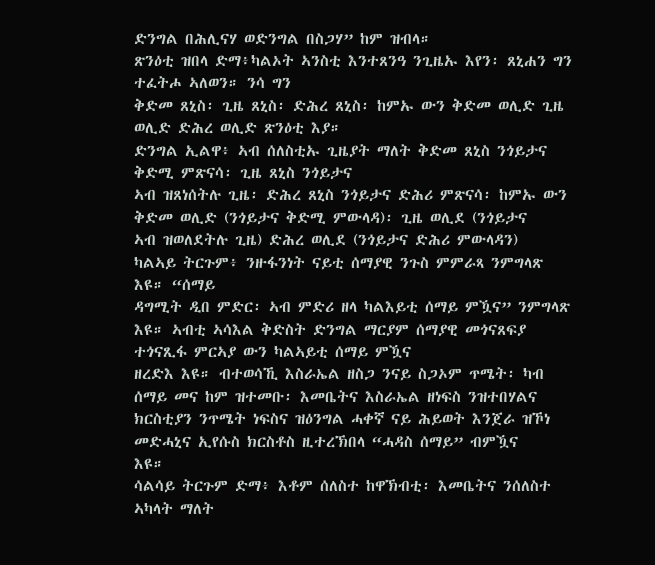ድንግል በሕሊናሃ ወድንግል በስጋሃ” ከም ዝብላ።
ጽንዕቲ ዝበላ ድማ፥ካልኦት ኣንስቲ እንተጸንዓ ንጊዜኡ እየን፡ ጸኒሐን ግን ተፈትሖ ኣለወን። ንሳ ግን
ቅድመ ጸኒስ፡ ጊዜ ጸኒስ፡ ድሕረ ጸኒስ፡ ከምኡ ውን ቅድመ ወሊድ ጊዜ ወሊድ ድሕረ ወሊድ ጽንዕቲ እያ።
ድንግል ኢልዋ፥ ኣብ ሰለስቲኡ ጊዜያት ማለት ቅድመ ጸኒስ ንጎይታና ቅድሚ ምጽናሳ፡ ጊዜ ጸኒስ ንጎይታና
ኣብ ዝጸነሰትሉ ጊዜ፡ ድሕረ ጸኒስ ንጎይታና ድሕሪ ምጽናሳ፡ ከምኡ ውን ቅድመ ወሊድ (ንጎይታና ቅድሚ ምውላዳ)፡ ጊዜ ወሊደ (ንጎይታና
ኣብ ዝወለደትሉ ጊዜ) ድሕረ ወሊደ (ንጎይታና ድሕሪ ምውላዳን)
ካልኣይ ትርጉም፥ ንዙፋንነት ናይቲ ሰማያዊ ንጉስ ምምራጻ ንምግላጽ እዩ። “ሰማይ
ዳግሚት ዲበ ምድር፡ ኣብ ምድሪ ዘላ ካልእይቲ ሰማይ ምዃና” ንምግላጽ እዩ። ኣብቲ ኣሳእል ቅድስት ድንግል ማርያም ሰማያዊ መጎናጸፍያ ተጎናጺፋ ምርኣያ ውን ካልኣይቲ ሰማይ ምዃና
ዘረድእ እዩ። ብተወሳኺ እስራኤል ዘስጋ ንናይ ስጋኦም ጥሜት፡ ካብ ሰማይ መና ከም ዝተመቡ፡ እመቤትና እስራኤል ዘነፍስ ንዝተበሃልና
ክርስቲያን ንጥሜት ነፍስና ዝዕንግል ሓቀኛ ናይ ሕይወት እንጀራ ዝኾነ መድሓኒና ኢየሱስ ክርስቶስ ዚተረኽበላ “ሓዳስ ሰማይ” ብምዃና
እዩ።
ሳልሳይ ትርጉም ድማ፥ እቶም ሰለስተ ከዋኽብቲ፡ እመቤትና ንሰለስተ ኣካላት ማለት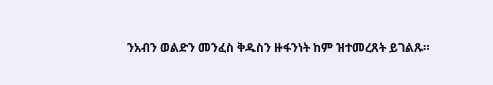ንአብን ወልድን መንፈስ ቅዱስን ዙፋንነት ከም ዝተመረጸት ይገልጹ።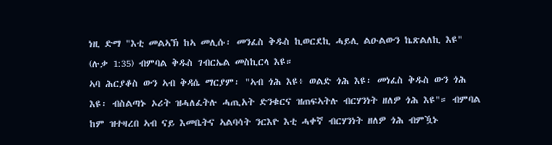ነዚ ድማ "እቲ መልኣኽ ከኣ መሊሱ፡ መንፈስ ቅዱስ ኪወርደኪ ሓይሊ ልዑልውን ኬጽልለኪ እዩ" (ሉቃ 1:35) ብምባል ቅዱስ ገብርኤል መስኪርላ እዩ።
ኣባ ሕርያቆስ ውን ኣብ ቅዳሴ ማርያም፡ "ኣብ ጎሕ እዩ፥ ወልድ ጎሕ እዩ፡ መነፈስ ቅዱስ ውን ጎሕ እዩ፡ ብስልጣኑ ኦሪት ዝሓለፈትሉ ሓጢአት ድንቁርና ዝጠፍኣትሉ ብርሃንነት ዘለዎ ጎሕ እዩ"። ብምባል ከም ዝተዛረበ ኣብ ናይ እመቤትና ኣልባሳት ንርእዮ እቲ ሓቀኛ ብርሃንነት ዘለዎ ጎሕ ብምዃኑ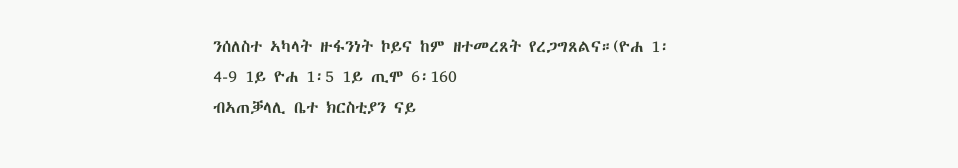ንሰለስተ ኣካላት ዙፋንነት ኮይና ከም ዘተመረጸት የረጋግጸልና።(ዮሐ 1፡4-9 1ይ ዮሐ 1፡5 1ይ ጢሞ 6፡160
ብኣጠቓላሊ ቤተ ክርስቲያን ናይ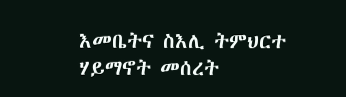እመቤትና ስእሊ ትምህርተ ሃይማኖት መሰረት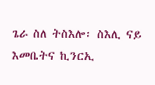ጌራ ስለ ትስእሎ፡ ስእሊ ናይ እመቤትና ኪንርኢ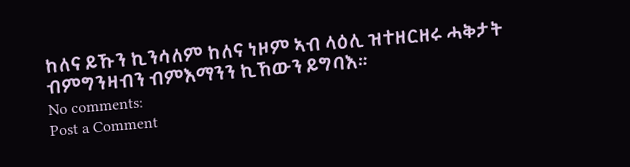ከለና ይኹን ኪንሳለም ከለና ነዞም ኣብ ላዕሊ ዝተዘርዘሩ ሓቅታት ብምግንዛብን ብምእማንን ኪኸውን ይግባእ።
No comments:
Post a Comment